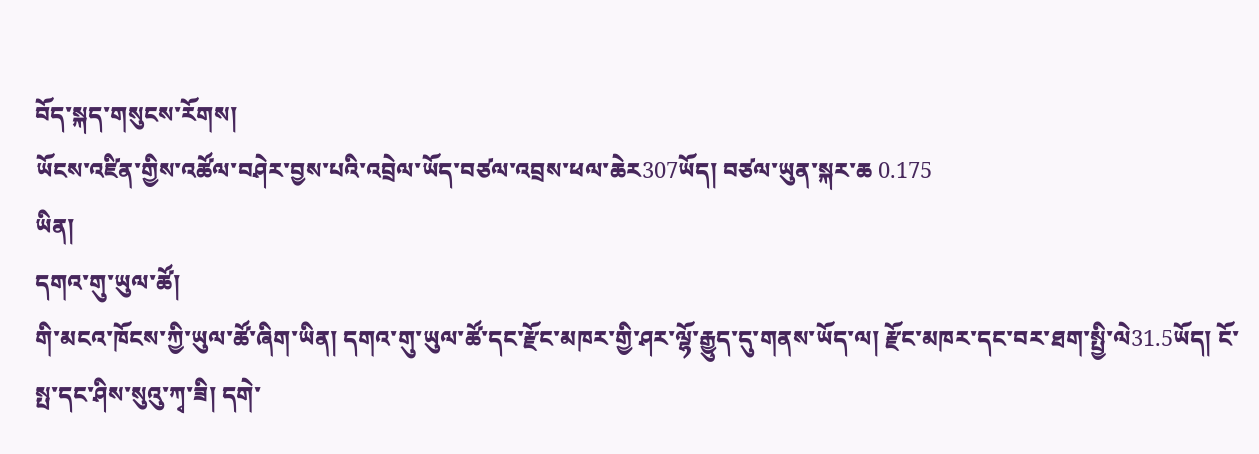བོད་སྐད་གསུངས་རོགས།
ཡོངས་འཛིན་གྱིས་འཚོལ་བཤེར་བྱས་པའི་འབྲེལ་ཡོད་བཙལ་འབྲས་ཕལ་ཆེར307ཡོད། བཙལ་ཡུན་སྐར་ཆ 0.175
ཡིན།
དགའ་གུ་ཡུལ་ཚོ།
གི་མངའ་ཁོངས་ཀྱི་ཡུལ་ཚོ་ཞིག་ཡིན། དགའ་གུ་ཡུལ་ཚོ་དང་རྫོང་མཁར་གྱི་ཤར་ལྷོ་རྒྱུད་དུ་གནས་ཡོད་ལ། རྫོང་མཁར་དང་བར་ཐག་སྤྱི་ལེ31.5ཡོད། ངོ་སྤ་དང་ཤིས་སུའུ་ཀྭ་ཟི། དགེ་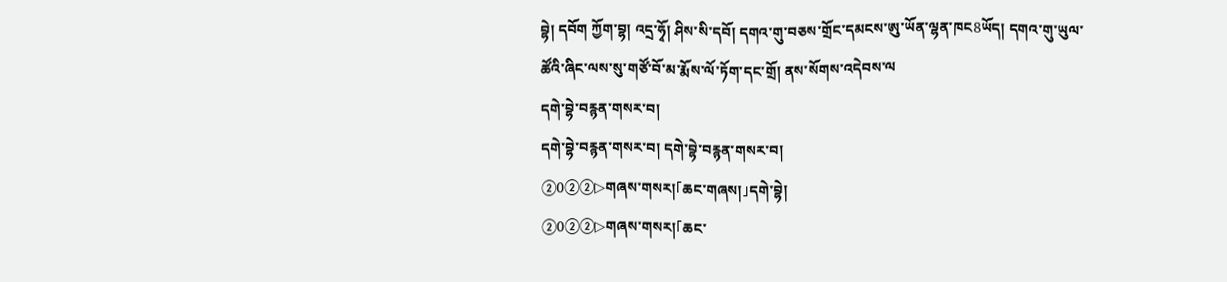བྷེ། དབོག ཀྱོག་བྷ། འདྲ་ཧྭོ། ཤིས་སི་དབོ། དགའ་གུ་བཅས་གྲོང་དམངས་ཨུ་ཡོན་ལྷན་ཁང8ཡོད། དགའ་གུ་ཡུལ་ཚོའི་ཞིང་ལས་སུ་གཙོ་བོ་མ་རྨོས་ལོ་ཏོག་དང་གྲོ། ནས་སོགས་འདེབས་ལ
དགེ་བྷེ་བརྙན་གསར་བ།
དགེ་བྷེ་བརྙན་གསར་བ། དགེ་བྷེ་བརྙན་གསར་བ།
②0②②▷གཞས་གསར།「ཆང་གཞས།」དགེ་བྷེ།
②0②②▷གཞས་གསར།「ཆང་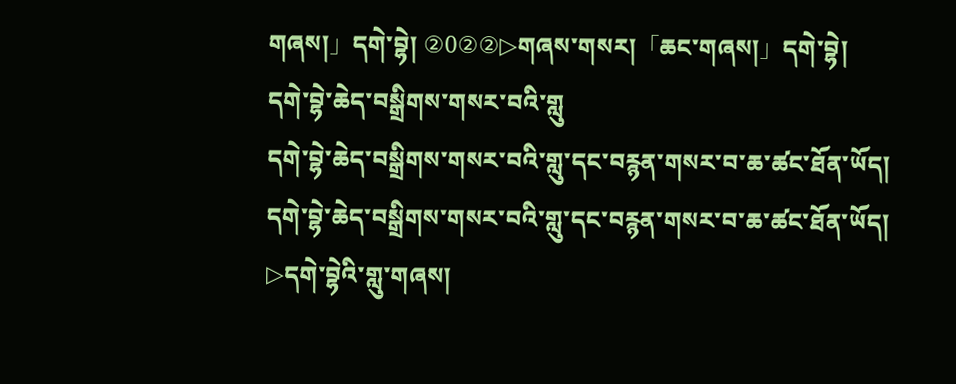གཞས།」དགེ་བྷེ། ②0②②▷གཞས་གསར།「ཆང་གཞས།」དགེ་བྷེ།
དགེ་བྷེ་ཆེད་བསྒྲིགས་གསར་བའི་གླུ
དགེ་བྷེ་ཆེད་བསྒྲིགས་གསར་བའི་གླུ་དང་བརྙན་གསར་བ་ཆ་ཚང་ཐོན་ཡོད། དགེ་བྷེ་ཆེད་བསྒྲིགས་གསར་བའི་གླུ་དང་བརྙན་གསར་བ་ཆ་ཚང་ཐོན་ཡོད།
▷དགེ་བྷེའི་གླུ་གཞས།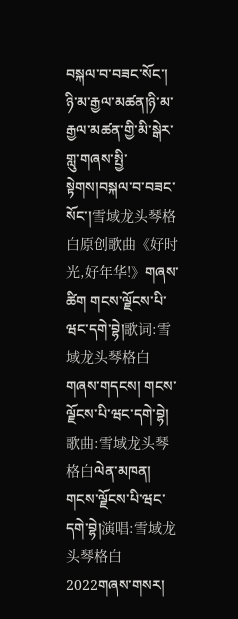བསྐལ་བ་བཟང་སོང་།
ཉི་མ་རྒྱལ་མཚན།ཉི་མ་རྒྱལ་མཚན་གྱི་མི་སྒེར་གླུ་གཞས་སྤྱི་སྟེགས།བསྐལ་བ་བཟང་སོང་།雪域龙头琴格白原创歌曲《好时光,好年华!》གཞས་ཚིག གངས་ལྗོངས་པི་ཝང་དགེ་བྷེ།歌词:雪域龙头琴格白གཞས་གདངས། གངས་ལྗོངས་པི་ཝང་དགེ་བྷེ།歌曲:雪域龙头琴格白ལེན་མཁན། གངས་ལྗོངས་པི་ཝང་དགེ་བྷེ།演唱:雪域龙头琴格白
2022གཞས་གསར།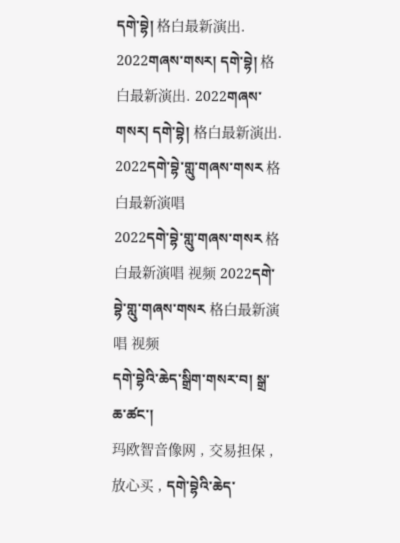དགེ་བྷེ། 格白最新演出.
2022གཞས་གསར། དགེ་བྷེ། 格白最新演出. 2022གཞས་གསར། དགེ་བྷེ། 格白最新演出.
2022དགེ་བྷེ་གླུ་གཞས་གསར 格白最新演唱
2022དགེ་བྷེ་གླུ་གཞས་གསར 格白最新演唱 视频 2022དགེ་བྷེ་གླུ་གཞས་གསར 格白最新演唱 视频
དགེ་བྷེའི་ཆེད་སྒྲིག་གསར་བ། སྒྲ་ཆ་ཚང་།
玛欧智音像网 , 交易担保 , 放心买 , དགེ་བྷེའི་ཆེད་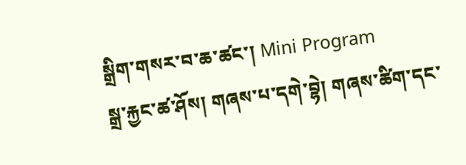སྒྲིག་གསར་བ་ཆ་ཚང་། Mini Program
སྒྲ་རྐྱང་ཚ་ཤོས། གཞས་པ་དགེ་བྷེ། གཞས་ཚིག་དང་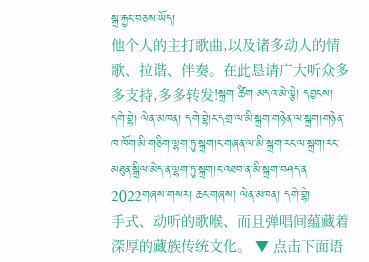སྒྲ་རྐྱང་བཅས་ཡོད།
他个人的主打歌曲,以及诸多动人的情歌、拉谐、伴奏。在此恳请广大听众多多支持,多多转发!སྐྲག ཚིག མདའ་མེ་ལྕེ། དབྱངས། དགེ་བྷེ། ལེན་མཁན། དགེ་བྷེ།ང་དགྲ་ལ་མི་སྐྲག་གཉེན་ལ་སྐྲག།གཉེན་ཁ་ཁོག་མི་གཅིག་ལྷག་ཏུ་སྐྲག།ང་གཞན་ལ་མི་སྐྲག་རང་ལ་སྐྲག།རང་མཐུན་སྒྲིལ་མེད་ན་ལྷག་ཏུ་སྐྲག།ང་འཐབ་ན་མི་སྐྲག་བཤད་ན
2022གཞས་གསར། ཆང་གཞས། ལེན་མཁན། དགེ་བྷེ།
手式、动听的歌喉、而且弹唱间蕴藏着深厚的藏族传统文化。 ▼ 点击下面语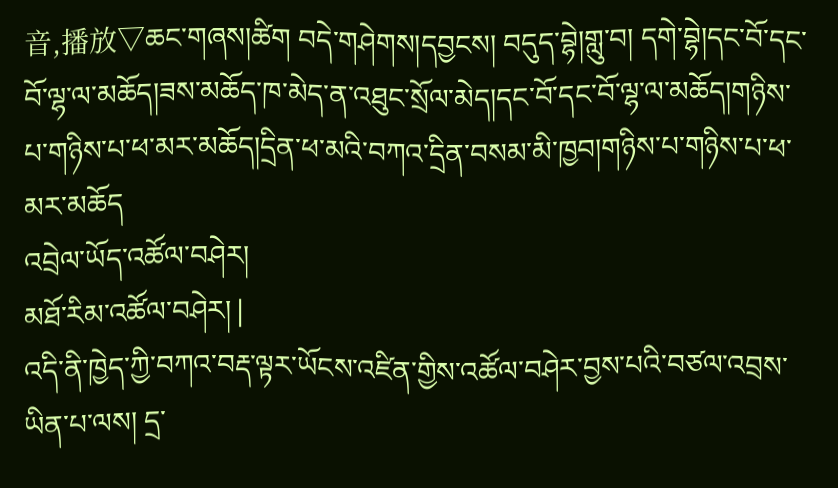音,播放▽ཆང་གཞས།ཚིག བདེ་གཤེགས།དབྱངས། བདུད་བྷེ།གླུ་བ། དགེ་བྷེ།དང་བོ་དང་བོ་ལྷ་ལ་མཆོད།ཟས་མཆོད་ཁ་མེད་ན་འཐུང་སྲོལ་མེད།དང་བོ་དང་བོ་ལྷ་ལ་མཆོད།གཉིས་པ་གཉིས་པ་ཕ་མར་མཆོད།དྲིན་ཕ་མའི་བཀའ་དྲིན་བསམ་མི་ཁྱབ།གཉིས་པ་གཉིས་པ་ཕ་མར་མཆོད
འབྲེལ་ཡོད་འཚོལ་བཤེར།
མཐོ་རིམ་འཚོལ་བཤེར། |
འདི་ནི་ཁྱེད་ཀྱི་བཀའ་བརྡ་ལྟར་ཡོངས་འཛིན་གྱིས་འཚོལ་བཤེར་བྱས་པའི་བཙལ་འབྲས་ཡིན་པ་ལས། དྲ་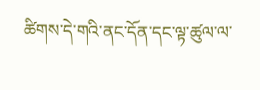ཚིགས་དེ་གའི་ནང་དོན་དང་ལྟ་ཚུལ་ལ་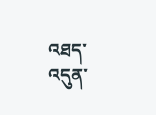འཐད་འདུན་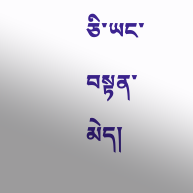ཅི་ཡང་བསྟན་མེད།